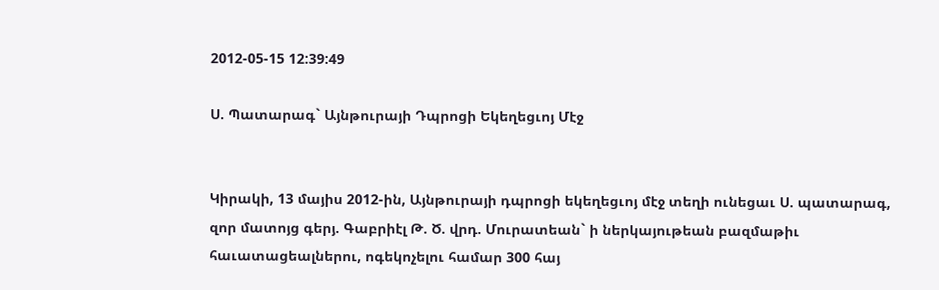2012-05-15 12:39:49

Ս. Պատարագ` Այնթուրայի Դպրոցի Եկեղեցւոյ Մէջ


Կիրակի, 13 մայիս 2012-ին, Այնթուրայի դպրոցի եկեղեցւոյ մէջ տեղի ունեցաւ Ս. պատարագ, զոր մատոյց գերյ. Գաբրիէլ Թ. Ծ. վրդ. Մուրատեան` ի ներկայութեան բազմաթիւ հաւատացեալներու, ոգեկոչելու համար 300 հայ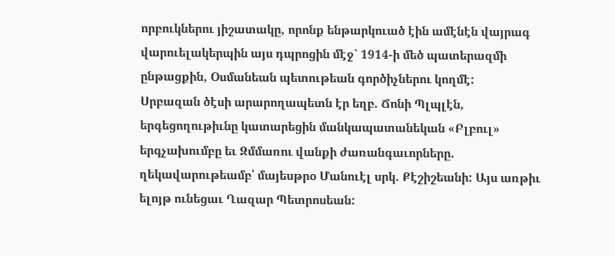որբուկներու յիշատակը, որոնք ենթարկուած էին ամէնէն վայրագ վարուելակերպին այս դպրոցին մէջ` 1914-ի մեծ պատերազմի ընթացքին, Օսմանեան պետութեան գործիչներու կողմէ:
Սրբազան ծէսի արարողապետն էր եղբ. Ճոնի Պլպլէն, երգեցողութիւնը կատարեցին մանկապատանեկան «Բլբուլ» երգչախումբը եւ Զմմառու վանքի ժառանգաւորները. ղեկավարութեամբ՝ մայեսթրօ Մանուէլ սրկ. Քէշիշեանի: Այս առթիւ ելոյթ ունեցաւ Ղազար Պետրոսեան: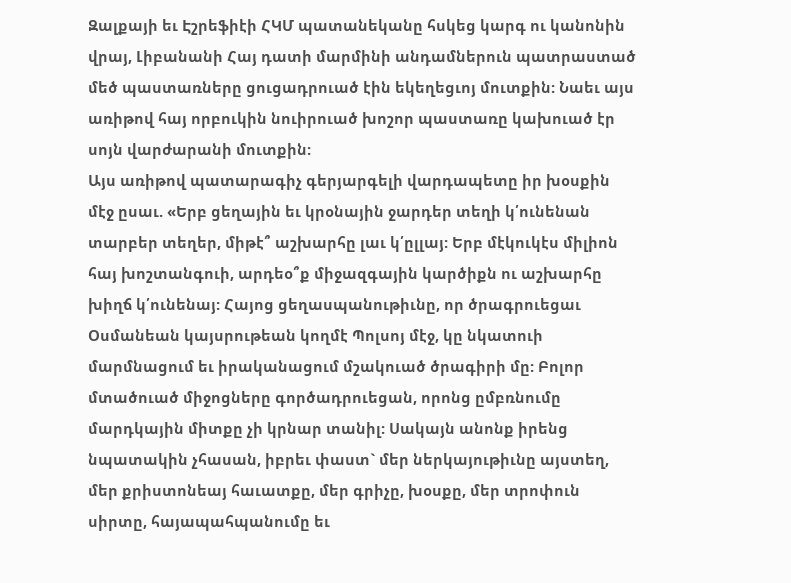Զալքայի եւ Էշրեֆիէի ՀԿՄ պատանեկանը հսկեց կարգ ու կանոնին վրայ, Լիբանանի Հայ դատի մարմինի անդամներուն պատրաստած մեծ պաստառները ցուցադրուած էին եկեղեցւոյ մուտքին: Նաեւ այս առիթով հայ որբուկին նուիրուած խոշոր պաստառը կախուած էր սոյն վարժարանի մուտքին:
Այս առիթով պատարագիչ գերյարգելի վարդապետը իր խօսքին մէջ ըսաւ. «Երբ ցեղային եւ կրօնային ջարդեր տեղի կ՛ունենան տարբեր տեղեր, միթէ՞ աշխարհը լաւ կ՛ըլլայ: Երբ մէկուկէս միլիոն հայ խոշտանգուի, արդեօ՞ք միջազգային կարծիքն ու աշխարհը խիղճ կ՛ունենայ: Հայոց ցեղասպանութիւնը, որ ծրագրուեցաւ Օսմանեան կայսրութեան կողմէ Պոլսոյ մէջ, կը նկատուի մարմնացում եւ իրականացում մշակուած ծրագիրի մը: Բոլոր մտածուած միջոցները գործադրուեցան, որոնց ըմբռնումը մարդկային միտքը չի կրնար տանիլ: Սակայն անոնք իրենց նպատակին չհասան, իբրեւ փաստ` մեր ներկայութիւնը այստեղ, մեր քրիստոնեայ հաւատքը, մեր գրիչը, խօսքը, մեր տրոփուն սիրտը, հայապահպանումը եւ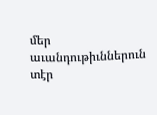մեր աւանդութիւններուն տէր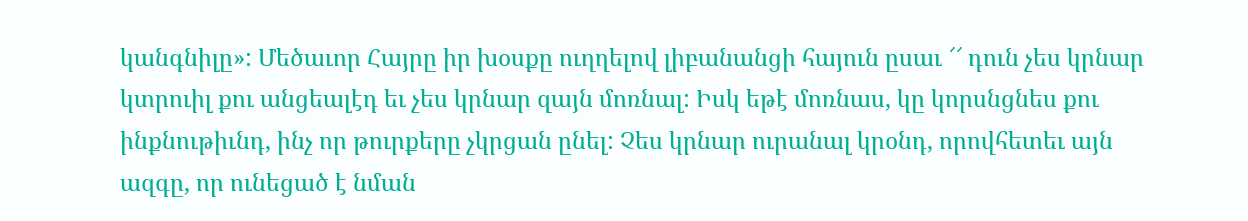կանգնիլը»: Մեծաւոր Հայրը իր խօսքը ուղղելով լիբանանցի հայուն ըսաւ ՜՜ դուն չես կրնար կտրուիլ քու անցեալէդ եւ չես կրնար զայն մոռնալ: Իսկ եթէ մոռնաս, կը կորսնցնես քու ինքնութիւնդ, ինչ որ թուրքերը չկրցան ընել: Չես կրնար ուրանալ կրօնդ, որովհետեւ այն ազգը, որ ունեցած է նման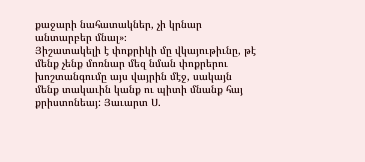քաջարի նահատակներ, չի կրնար անտարբեր մնալ»։
Յիշատակելի է փոքրիկի մը վկայութիւնը, թէ մենք չենք մոռնար մեզ նման փոքրերու խոշտանգումը այս վայրին մէջ, սակայն մենք տակաւին կանք ու պիտի մնանք հայ քրիստոնեայ: Յաւարտ Ս.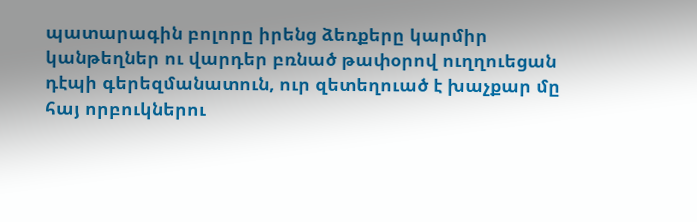պատարագին բոլորը իրենց ձեռքերը կարմիր կանթեղներ ու վարդեր բռնած թափօրով ուղղուեցան դէպի գերեզմանատուն, ուր զետեղուած է խաչքար մը հայ որբուկներու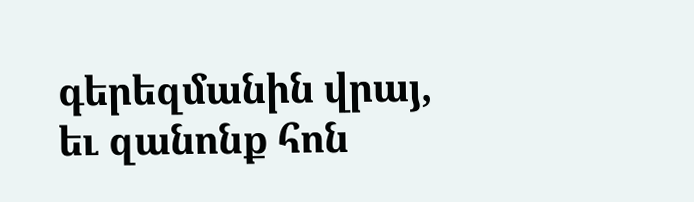գերեզմանին վրայ, եւ զանոնք հոն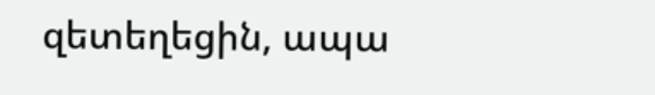զետեղեցին, ապա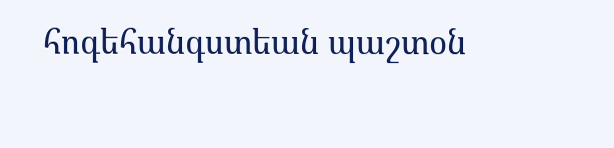հոգեհանգստեան պաշտօն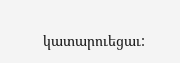կատարուեցաւ: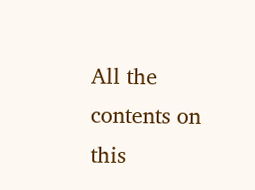All the contents on this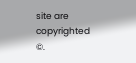site are copyrighted ©.